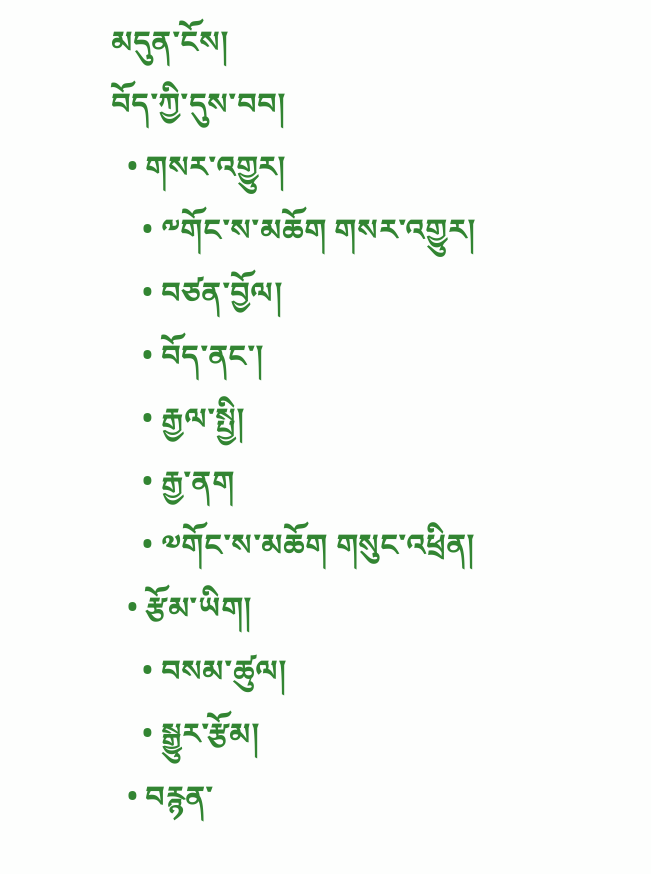མདུན་ངོས།
བོད་ཀྱི་དུས་བབ།
  • གསར་འགྱུར།
    • ༸གོང་ས་མཆོག གསར་འགྱུར།
    • བཙན་བྱོལ།
    • བོད་ནང་།
    • རྒྱལ་སྤྱི།
    • རྒྱ་ནག
    • ༧གོང་ས་མཆོག གསུང་འཕྲིན།
  • རྩོམ་ཡིག།
    • བསམ་ཚུལ།
    • སྒྱུར་རྩོམ།
  • བརྙན་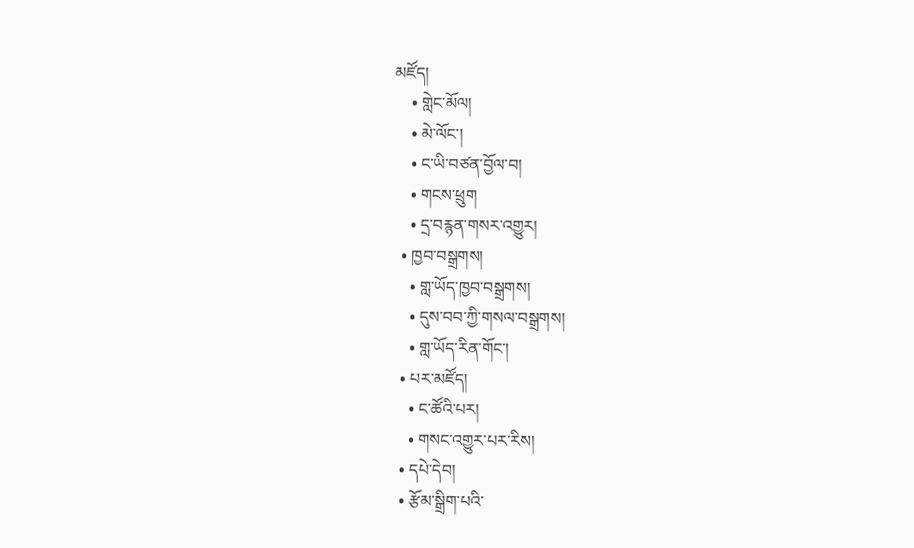མཛོད།
    • གླེང་མོལ།
    • མེ་ལོང་།
    • ང་ཡི་བཙན་བྱོལ་བ།
    • གངས་ཕྲུག
    • དྲ་བརྙན་གསར་འགྱུར།
  • ཁྱབ་བསྒྲགས།
    • གླ་ཡོད་ཁྱབ་བསྒྲགས།
    • དུས་བབ་ཀྱི་གསལ་བསྒྲགས།
    • གླ་ཡོད་རིན་གོང་།
  • པར་མཛོད།
    • ང་ཚོའི་པར།
    • གསང་འགྱུར་པར་རིས།
  • དཔེ་དེབ།
  • རྩོམ་སྒྲིག་པའི་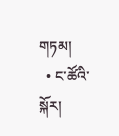གཏམ།
  • ང་ཚོའི་སྐོར།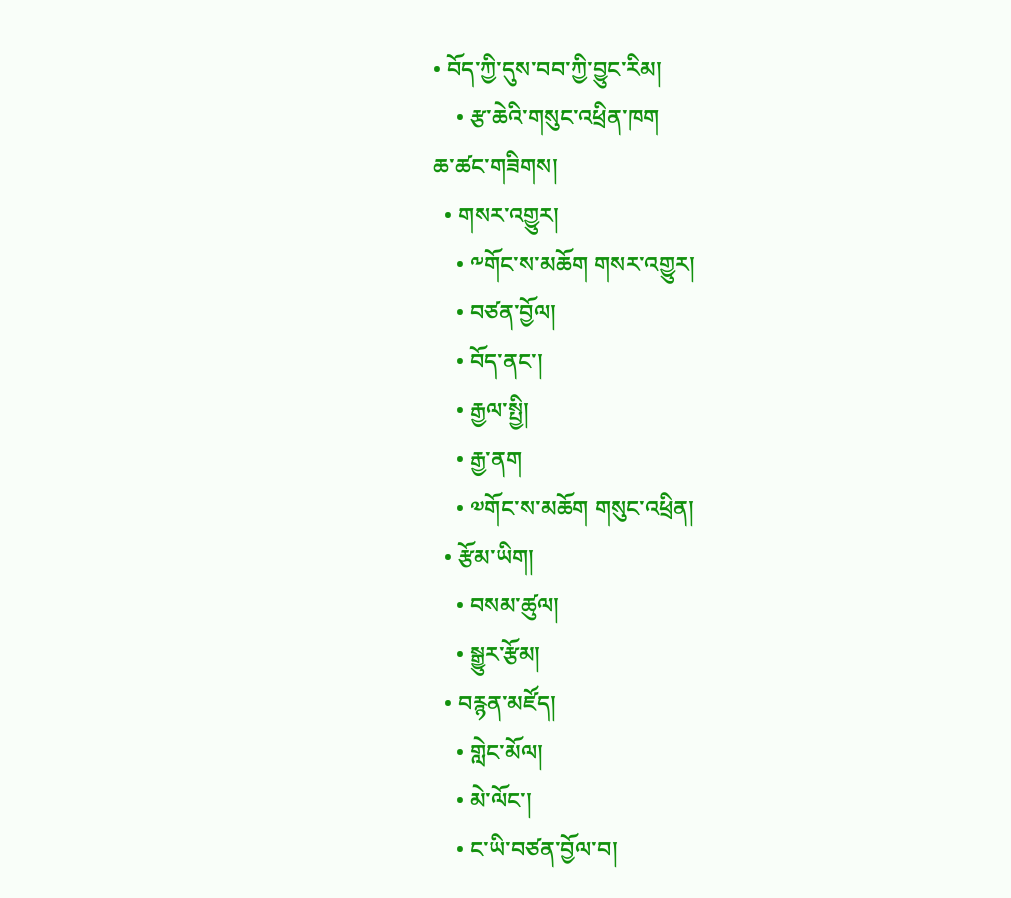• བོད་ཀྱི་དུས་བབ་ཀྱི་བྱུང་རིམ།
    • རྩ་ཆེའི་གསུང་འཕྲིན་ཁག
ཆ་ཚང་གཟིགས།
  • གསར་འགྱུར།
    • ༸གོང་ས་མཆོག གསར་འགྱུར།
    • བཙན་བྱོལ།
    • བོད་ནང་།
    • རྒྱལ་སྤྱི།
    • རྒྱ་ནག
    • ༧གོང་ས་མཆོག གསུང་འཕྲིན།
  • རྩོམ་ཡིག།
    • བསམ་ཚུལ།
    • སྒྱུར་རྩོམ།
  • བརྙན་མཛོད།
    • གླེང་མོལ།
    • མེ་ལོང་།
    • ང་ཡི་བཙན་བྱོལ་བ།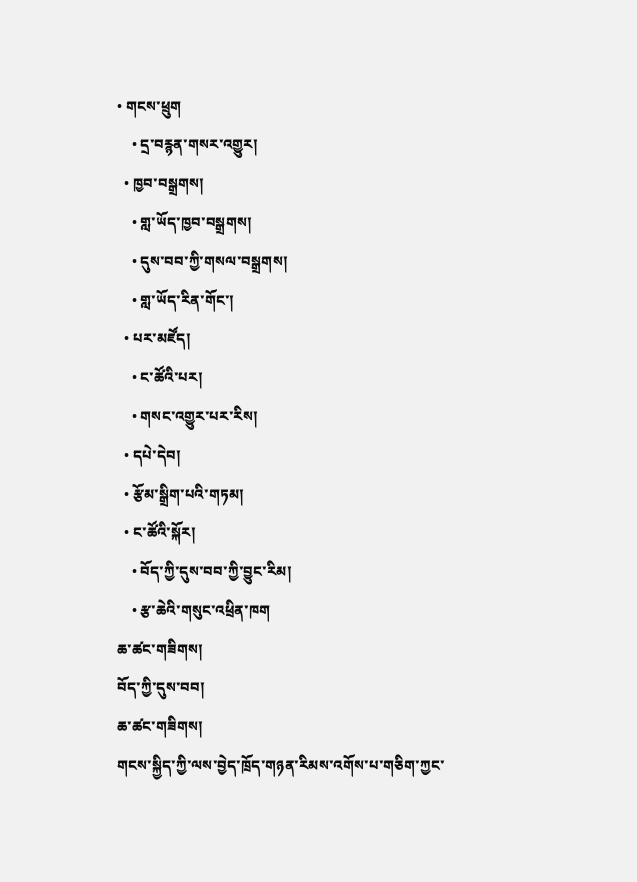• གངས་ཕྲུག
    • དྲ་བརྙན་གསར་འགྱུར།
  • ཁྱབ་བསྒྲགས།
    • གླ་ཡོད་ཁྱབ་བསྒྲགས།
    • དུས་བབ་ཀྱི་གསལ་བསྒྲགས།
    • གླ་ཡོད་རིན་གོང་།
  • པར་མཛོད།
    • ང་ཚོའི་པར།
    • གསང་འགྱུར་པར་རིས།
  • དཔེ་དེབ།
  • རྩོམ་སྒྲིག་པའི་གཏམ།
  • ང་ཚོའི་སྐོར།
    • བོད་ཀྱི་དུས་བབ་ཀྱི་བྱུང་རིམ།
    • རྩ་ཆེའི་གསུང་འཕྲིན་ཁག
ཆ་ཚང་གཟིགས།
བོད་ཀྱི་དུས་བབ།
ཆ་ཚང་གཟིགས།
གངས་སྐྱིད་ཀྱི་ལས་བྱེད་ཁྲོད་གཉན་རིམས་འགོས་པ་གཅིག་ཀྱང་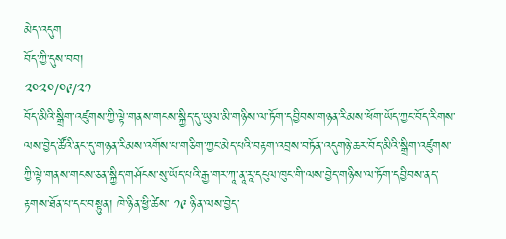མེད་འདུག
བོད་ཀྱི་དུས་བབ།
༢༠༢༠/༠༩/༢༡
བོད་མིའི་སྒྲིག་འཛུགས་ཀྱི་ལྟེ་གནས་གངས་སྐྱིད་དུ་ཡུལ་མི་གཉིས་ལ་ཏོག་དབྱིབས་གཉན་རིམས་ཕོག་ཡོད་ཀྱང་བོད་རིགས་ལས་བྱེད་ཚོའི་ནང་དུ་གཉན་རིམས་འགོས་པ་གཅིག་ཀྱང་མེད་པའི་བརྟག་འབྲས་བཏོན་འདུགཉེ་ཆར་བོད་མིའི་སྒྲིག་འཛུགས་ཀྱི་ལྟེ་གནས་གངས་ཅན་སྐྱིད་གཤོངས་སུ་ཡོད་པའི་རྒྱ་གར་ཀཱ་ནཱ་རཱ་དངུལ་ཁུང་གི་ལས་བྱེད་གཉིས་ལ་ཏོག་དབྱིབས་ནད་རྟགས་ཐོན་པ་དང་བསྟུན། ཁེ་ཉིན་ཕྱི་ཚེས་ ༡༩ ཉིན་ལས་བྱེད་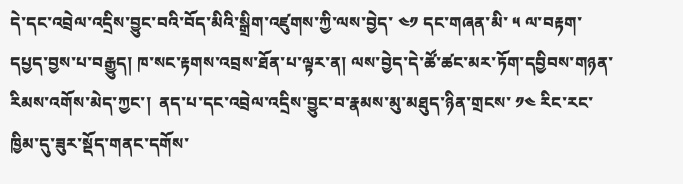དེ་དང་འབྲེལ་འདྲིས་བྱུང་བའི་བོད་མིའི་སྒྲིག་འཛུགས་ཀྱི་ལས་བྱེད་ ༤༡ དང་གཞན་མི་ ༥ ལ་བརྟག་དཔྱད་བྱས་པ་བརྒྱུད། ཁ་སང་རྟགས་འབྲས་ཐོན་པ་ལྟར་ན། ལས་བྱེད་དེ་ཚོ་ཚང་མར་ཏོག་དབྱིབས་གཉན་རིམས་འགོས་མེད་ཀྱང་།  ནད་པ་དང་འབྲེལ་འདྲིས་བྱུང་བ་རྣམས་མུ་མཐུད་ཉིན་གྲངས་ ༡༤ རིང་རང་ཁྱིམ་དུ་ཟུར་སྡོད་གནང་དགོས་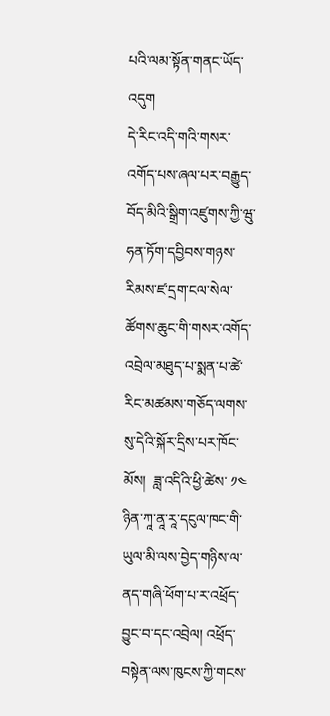པའི་ལམ་སྟོན་གནང་ཡོད་འདུག
དེ་རིང་འདི་གའི་གསར་འགོད་པས་ཞལ་པར་བརྒྱུད་བོད་མིའི་སྒྲིག་འཛུགས་ཀྱི་ཝུ་ཧན་ཏོག་དབྱིབས་གཉས་རིམས་ཛ་དྲག་ངལ་སེལ་ཚོགས་ཆུང་གི་གསར་འགོད་འབྲེལ་མཐུད་པ་སྨན་པ་ཚེ་རིང་མཚམས་གཅོད་ལགས་སུ་དེའི་སྐོར་དྲིས་པར་ཁོང་མོས།  ཟླ་འདིའི་ཕྱི་ཚེས་ ༡༤ ཉིན་ཀཱ་ནཱ་རཱ་དངུལ་ཁང་གི་ཡུལ་མི་ལས་བྱེད་གཉིས་ལ་ནད་གཞི་ཕོག་པ་ར་འཕྲོད་བྱུང་བ་དང་འབྲེལ། འཕྲོད་བསྟེན་ལས་ཁུངས་ཀྱི་གངས་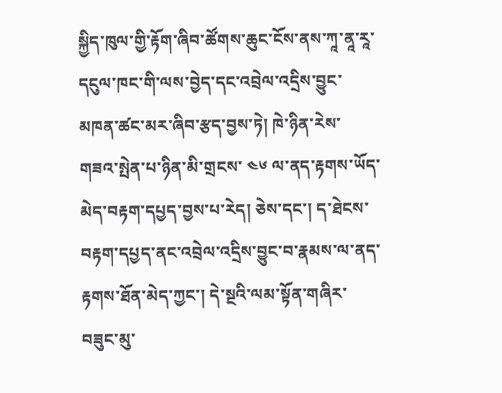སྐྱིད་ཁུལ་གྱི་རྟོག་ཞིབ་ཚོགས་ཆུང་ངོས་ནས་ཀཱ་ནཱ་རཱ་དངུལ་ཁང་གི་ལས་བྱེད་དང་འབྲེལ་འདྲིས་བྱུང་མཁན་ཚང་མར་ཞིབ་རྩད་བྱས་ཏེ། ཁེ་ཉིན་རེས་གཟའ་སྤེན་པ་ཉིན་མི་གྲངས་ ༤༦ ལ་ནད་རྟགས་ཡོད་མེད་བརྟག་དཔྱད་བྱས་པ་རེད། ཅེས་དང་། ད་ཐེངས་བརྟག་དཔྱད་ནང་འབྲེལ་འདྲིས་བྱུང་བ་རྣམས་ལ་ནད་རྟགས་ཐོན་མེད་ཀྱང་། དེ་སྔའི་ལམ་སྟོན་གཞིར་བཟུང་མུ་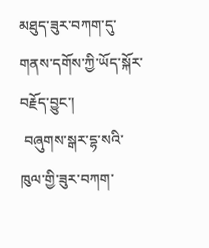མཐུད་ཟུར་བཀག་དུ་གནས་དགོས་ཀྱི་ཡོད་སྐོར་བརྗོད་བྱུང་།
 བཞུགས་སྒར་དྷ་སའི་ཁུལ་གྱི་ཟུར་བཀག་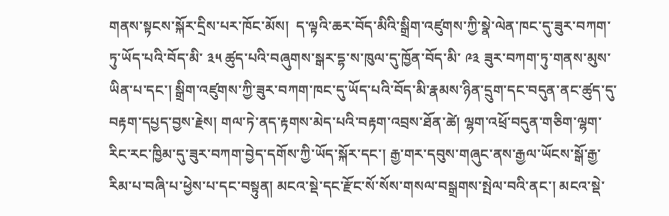གནས་སྟངས་སྐོར་དྲིས་པར་ཁོང་མོས།  ད་ལྟའི་ཆར་བོད་མིའི་སྒྲིག་འཛུགས་ཀྱི་སྣེ་ལེན་ཁང་དུ་ཟུར་བཀག་ཏུ་ཡོད་པའི་བོད་མི་ ༣༥ ཚུད་པའི་བཞུགས་སྒར་དྷ་ས་ཁུལ་དུ་ཁྱོན་བོད་མི་ ༩༣ ཟུར་བཀག་ཏུ་གནས་མུས་ཡིན་པ་དང་། སྒྲིག་འཛུགས་ཀྱི་ཟུར་བཀག་ཁང་དུ་ཡོད་པའི་བོད་མི་རྣམས་ཉིན་དྲུག་དང་བདུན་ནང་ཚུད་དུ་བརྟག་དཔྱད་བྱས་རྗེས། གལ་ཏེ་ནད་རྟགས་མེད་པའི་བརྟག་འབྲས་ཐོན་ཚེ། ལྷག་འཕྲོ་བདུན་གཅིག་ལྷག་རིང་རང་ཁྱིམ་དུ་ཟུར་བཀག་བྱེད་དགོས་ཀྱི་ཡོད་སྐོར་དང་། རྒྱ་གར་དབུས་གཞུང་ནས་རྒྱལ་ཡོངས་སྒོ་རྒྱ་རིམ་པ་བཞི་པ་ཕྱེས་པ་དང་བསྟུན། མངའ་སྡེ་དང་རྫོང་སོ་སོས་གསལ་བསྒྲགས་སྤེལ་བའི་ནང་། མངའ་སྡེ་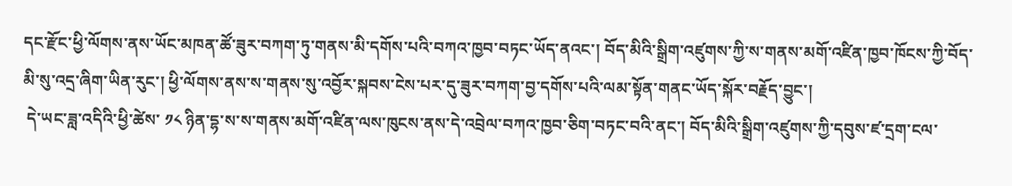དང་རྫོང་ཕྱི་ལོགས་ནས་ཡོང་མཁན་ཚོ་ཟུར་བཀག་ཏུ་གནས་མི་དགོས་པའི་བཀའ་ཁྱབ་བཏང་ཡོད་ནའང་། བོད་མིའི་སྒྲིག་འཛུགས་ཀྱི་ས་གནས་མགོ་འཛིན་ཁྱབ་ཁོངས་ཀྱི་བོད་མི་སུ་འདྲ་ཞིག་ཡིན་རུང་། ཕྱི་ལོགས་ནས་ས་གནས་སུ་འབྱོར་སྐབས་ངེས་པར་དུ་ཟུར་བཀག་བྱ་དགོས་པའི་ལམ་སྟོན་གནང་ཡོད་སྐོར་བརྗོད་བྱུང་།
 དེ་ཡང་ཟླ་འདིའི་ཕྱི་ཚེས་ ༡༨ ཉིན་དྷ་ས་ས་གནས་མགོ་འཛིན་ལས་ཁུངས་ནས་དེ་འབྲེལ་བཀའ་ཁྱབ་ཅིག་བཏང་བའི་ནང་། བོད་མིའི་སྒྲིག་འཛུགས་ཀྱི་དབུས་ཛ་དྲག་ངལ་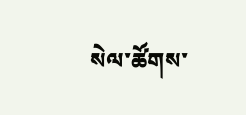སེལ་ཚོགས་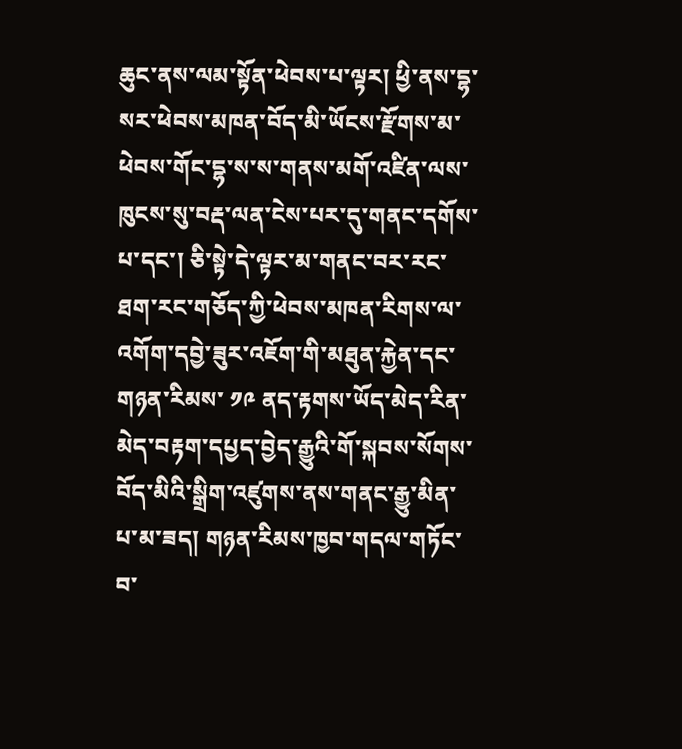ཆུང་ནས་ལམ་སྟོན་ཕེབས་པ་ལྟར། ཕྱི་ནས་དྷ་སར་ཕེབས་མཁན་བོད་མི་ཡོངས་རྫོགས་མ་ཕེབས་གོང་དྷ་ས་ས་གནས་མགོ་འཛིན་ལས་ཁུངས་སུ་བརྡ་ལན་ངེས་པར་དུ་གནང་དགོས་པ་དང་། ཅི་སྟེ་དེ་ལྟར་མ་གནང་བར་རང་ཐག་རང་གཅོད་ཀྱི་ཕེབས་མཁན་རིགས་ལ་འགོག་དབྱེ་ཟུར་འཇོག་གི་མཐུན་རྐྱེན་དང་གཉན་རིམས་ ༡༩ ནད་རྟགས་ཡོད་མེད་རིན་མེད་བརྟག་དཔྱད་བྱེད་རྒྱུའི་གོ་སྐབས་སོགས་བོད་མིའི་སྒྲིག་འཛུགས་ནས་གནང་རྒྱུ་མིན་པ་མ་ཟད། གཉན་རིམས་ཁྱབ་གདལ་གཏོང་བ་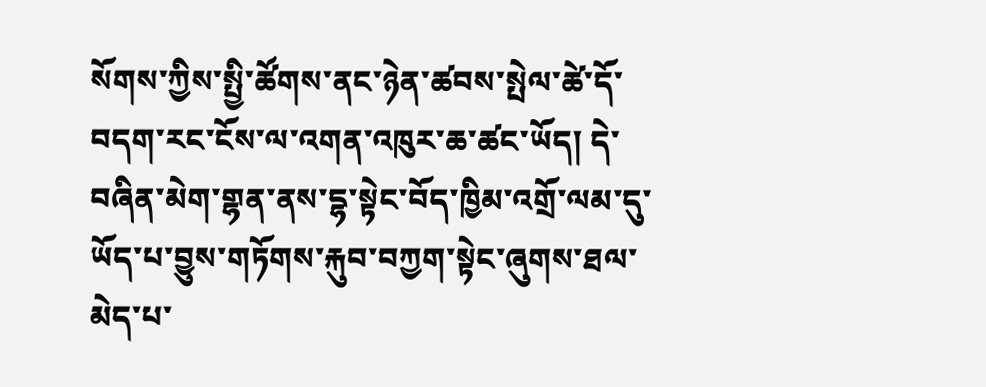སོགས་ཀྱིས་སྤྱི་ཚོགས་ནང་ཉེན་ཚབས་སྤེལ་ཚེ་དོ་བདག་རང་ངོས་ལ་འགན་འཁུར་ཆ་ཚང་ཡོད། དེ་བཞིན་མེག་གྷན་ནས་དྷ་སྟེང་བོད་ཁྱིམ་འགྲོ་ལམ་དུ་ཡོད་པ་བྱུས་གཏོགས་རྐུབ་བཀྱག་སྟེང་ཞུགས་ཐལ་མེད་པ་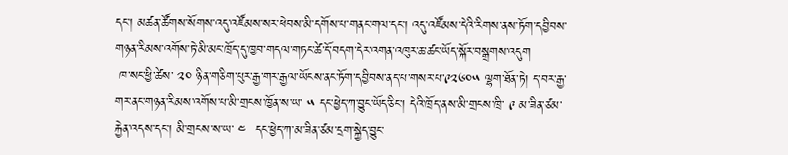དང་། མཚན་ཚོགས་སོགས་འདུ་འཛོམས་སར་ཕེབས་མི་དགོས་པ་གནང་གལ་དང་། འདུ་འཛོམས་དེའི་རིགས་ནས་ཏོག་དབྱིབས་གཉན་རིམས་འགོས་ཏེ་མི་མང་ཁྲོད་དུ་ཁྱབ་གདལ་གཏང་ཚེ་དོ་བདག་དེར་འགན་འཁུར་ཆ་ཚང་ཡོད་སྐོར་བསྒྲགས་འདུག
 ཁ་སང་ཕྱི་ཚེས་ ༢༠ ཉིན་གཅིག་པུར་རྒྱ་གར་རྒྱལ་ཡོངས་ནང་ཏོག་དབྱིབས་ནད་པ་གསར་པ་༩༢༦༠༥ ལྷག་ཐོན་ཏེ། ད་བར་རྒྱ་གར་ནང་གཉན་རིམས་འགོས་པ་མི་གྲངས་ཁྱོན་ས་ཡ་ ༥ དང་ཕྱེད་ཀ་བྱུང་ཡོད་ཅིང་། དེའི་ཁྲོད་ནས་མི་གྲངས་ཁྲི་ ༩ མ་ཟིན་ཙམ་རྐྱེན་འདས་དང་། མི་གྲངས་ས་ཡ་ ༤  དང་ཕྱེད་ཀ་མ་ཟིན་ཙམ་དྲག་སྐྱེད་བྱུང་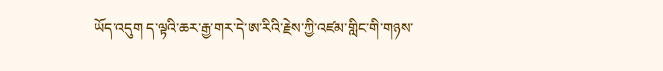ཡོད་འདུག ད་ལྟའི་ཆར་རྒྱ་གར་དེ་ཨ་རིའི་རྗེས་ཀྱི་འཛམ་གླིང་གི་གཉས་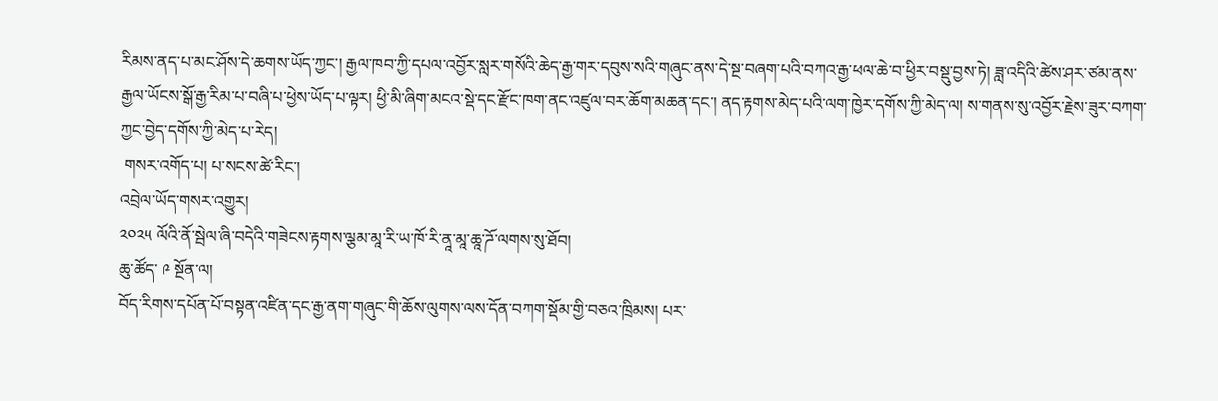རིམས་ནད་པ་མང་ཤོས་དེ་ཆགས་ཡོད་ཀྱང་། རྒྱལ་ཁབ་ཀྱི་དཔལ་འབྱོར་སླར་གསོའི་ཆེད་རྒྱ་གར་དབུས་སའི་གཞུང་ནས་དེ་སྔ་བཞག་པའི་བཀའ་རྒྱ་ཕལ་ཆེ་བ་ཕྱིར་བསྡུ་བྱས་ཏེ། ཟླ་འདིའི་ཚེས་ཤར་ཙམ་ནས་རྒྱལ་ཡོངས་སྒོ་རྒྱ་རིམ་པ་བཞི་པ་ཕྱེས་ཡོད་པ་ལྟར། ཕྱི་མི་ཞིག་མངའ་སྡེ་དང་རྫོང་ཁག་ནང་འཛུལ་བར་ཆོག་མཆན་དང་། ནད་རྟགས་མེད་པའི་ལག་ཁྱེར་དགོས་ཀྱི་མེད་ལ། ས་གནས་སུ་འབྱོར་རྗེས་ཟུར་བཀག་ཀྱང་བྱེད་དགོས་ཀྱི་མེད་པ་རེད།
 གསར་འགོད་པ། པ་སངས་ཚེ་རིང་།
འབྲེལ་ཡོད་གསར་འགྱུར།
༢༠༢༥ ལོའི་ནོ་སྦེལ་ཞི་བདེའི་གཟེངས་རྟགས་ལྕམ་མཱ་རི་ཡ་ཁོ་རི་ནཱ་མཱ་ཆཱ་ཌོ་ལགས་སུ་ཐོབ།
ཆུ་ཚོད་ ༩ སྔོན་ལ།
བོད་རིགས་དཔོན་པོ་བསྟན་འཛིན་དང་རྒྱ་ནག་གཞུང་གི་ཆོས་ལུགས་ལས་དོན་བཀག་སྡོམ་གྱི་བཅའ་ཁྲིམས། པར་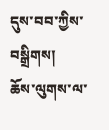དུས་བབ་ཀྱིས་བསྒྲིགས།
ཆོས་ལུགས་ལ་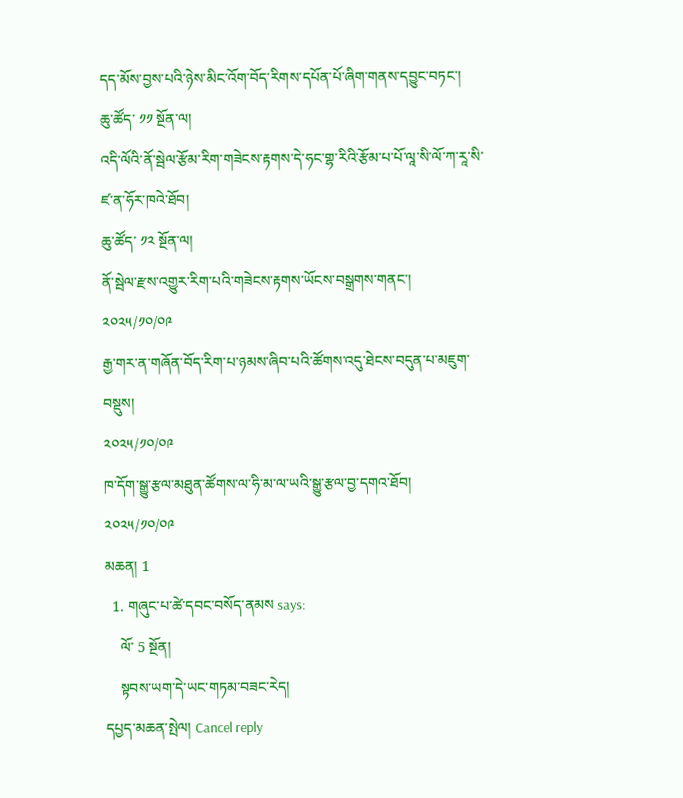དད་མོས་བྱས་པའི་ཉེས་མིང་འོག་བོད་རིགས་དཔོན་པོ་ཞིག་གནས་དབྱུང་བཏང་།
ཆུ་ཚོད་ ༡༡ སྔོན་ལ།
འདི་ལོའི་ནོ་སྦེལ་རྩོམ་རིག་གཟེངས་རྟགས་དེ་ཧང་གྷ་རིའི་རྩོམ་པ་པོ་ལཱ་སི་ལོ་ཀ་རཱ་སི་ཛ་ན་ཧོར་ཁའེ་ཐོབ།
ཆུ་ཚོད་ ༡༢ སྔོན་ལ།
ནོ་སྦེལ་རྫས་འགྱུར་རིག་པའི་གཟེངས་རྟགས་ཡོངས་བསྒྲགས་གནང་།
༢༠༢༥/༡༠/༠༩
རྒྱ་གར་ན་གཞོན་བོད་རིག་པ་ཉམས་ཞིབ་པའི་ཚོགས་འདུ་ཐེངས་བདུན་པ་མཇུག་བསྡུས།
༢༠༢༥/༡༠/༠༩
ཁ་དོག་སྒྱུ་རྩལ་མཐུན་ཚོགས་ལ་ཧི་མ་ལ་ཡའི་སྒྱུ་རྩལ་བྱ་དགའ་ཐོབ།
༢༠༢༥/༡༠/༠༩
མཆན། 1
  1. གཞུང་པ་ཚེ་དབང་བསོད་ནམས says:
    ལོ་ 5 སྔོན།
    སྟབས་ཡག་དེ་ཡང་གཏམ་བཟང་རེད།
དཔྱད་མཆན་སྤེལ། Cancel reply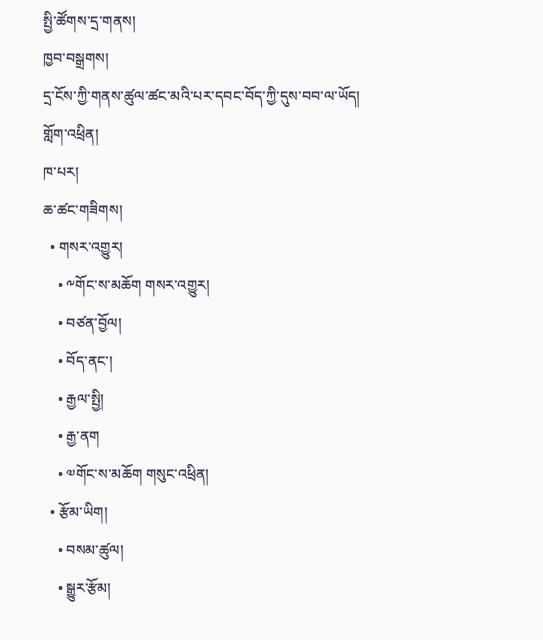སྤྱི་ཚོགས་དྲ་གནས།
ཁྱབ་བསྒྲགས།
དྲ་ངོས་ཀྱི་གནས་ཚུལ་ཚང་མའི་པར་དབང་བོད་ཀྱི་དུས་བབ་ལ་ཡོད།
གློག་འཕྲིན།
ཁ་པར།
ཆ་ཚང་གཟིགས།
  • གསར་འགྱུར།
    • ༸གོང་ས་མཆོག གསར་འགྱུར།
    • བཙན་བྱོལ།
    • བོད་ནང་།
    • རྒྱལ་སྤྱི།
    • རྒྱ་ནག
    • ༧གོང་ས་མཆོག གསུང་འཕྲིན།
  • རྩོམ་ཡིག།
    • བསམ་ཚུལ།
    • སྒྱུར་རྩོམ།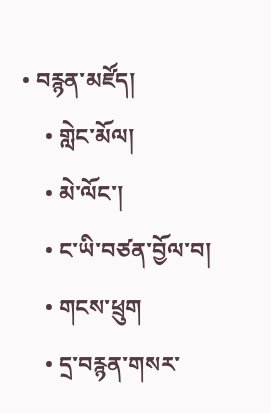• བརྙན་མཛོད།
    • གླེང་མོལ།
    • མེ་ལོང་།
    • ང་ཡི་བཙན་བྱོལ་བ།
    • གངས་ཕྲུག
    • དྲ་བརྙན་གསར་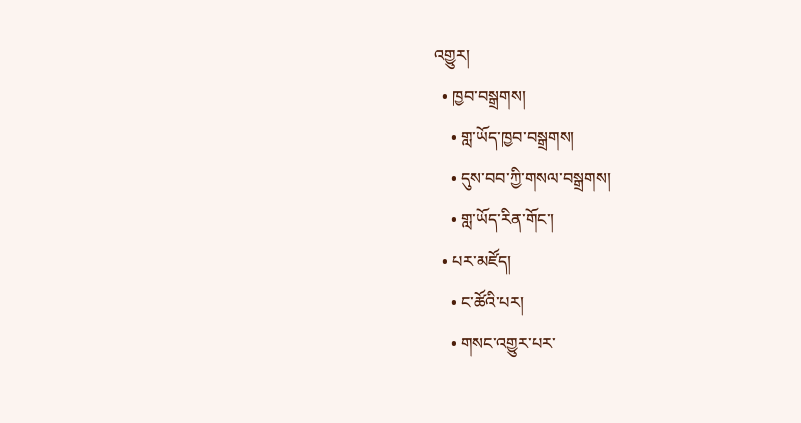འགྱུར།
  • ཁྱབ་བསྒྲགས།
    • གླ་ཡོད་ཁྱབ་བསྒྲགས།
    • དུས་བབ་ཀྱི་གསལ་བསྒྲགས།
    • གླ་ཡོད་རིན་གོང་།
  • པར་མཛོད།
    • ང་ཚོའི་པར།
    • གསང་འགྱུར་པར་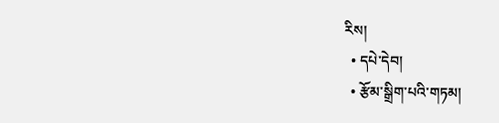རིས།
  • དཔེ་དེབ།
  • རྩོམ་སྒྲིག་པའི་གཏམ།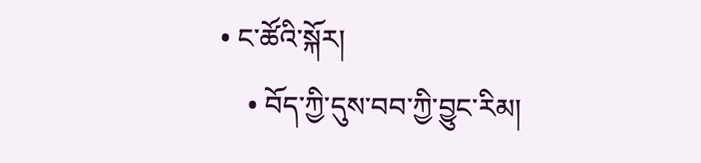• ང་ཚོའི་སྐོར།
    • བོད་ཀྱི་དུས་བབ་ཀྱི་བྱུང་རིམ།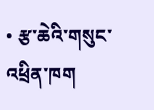• རྩ་ཆེའི་གསུང་འཕྲིན་ཁག